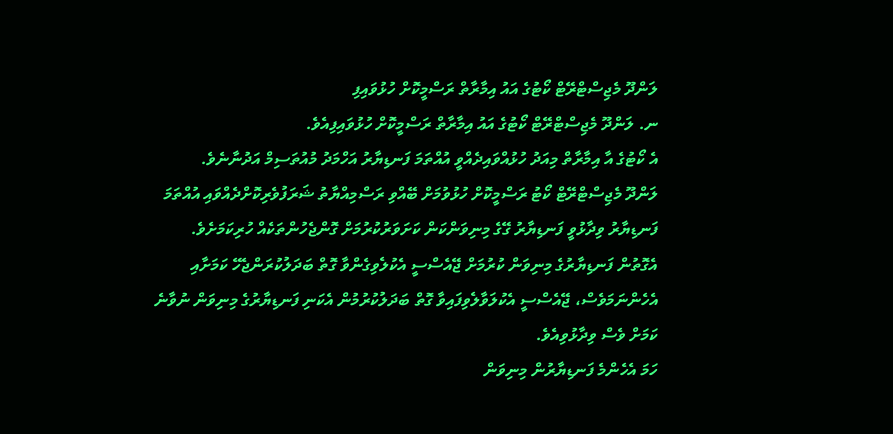ލަންދޫ މެޖިސްޓްރޭޓް ކޯޓުގެ އައު އިމާރާތް ރަސްމީކޮށް ހުޅުވައިފި
ނ. ލަންދޫ މެޖިސްޓްރޭޓް ކޯޓުގެ އައު އިމާރާތް ރަސްމީކޮށް ހުޅުވައިފިއެވެ.
އެ ކޯޓުގެ އާ އިމާރާތް މިއަދު ހުޅުއްވައިދެއްވީ އުއްތަމަ ފަނޑިޔާރު އަހްމަދު މުއުތަސިމް އަދުނާނެވެ.
ލަންދޫ މެޖިސްޓްރޭޓް ކޯޓު ރަސްމީކޮށް ހުޅުވުމަށް ބޭއްވި ރަސްމިއްޔާތު ޝަރަފުވެރިކޮށްދެއްވައި އުއްތަމަ ފަނޑިޔާރު ވިދާޅުވީ ފަނޑިޔާރު ގޭގެ މިނިވަންކަން ކަށަވަރުކުރުމަށް ގޮންޖެހުންތަކެއް ހުރިކަމަށެވެ.
އެގޮތުން ފަނޑިޔާރުގެ މިނިވަން ކުރުމަށް ޖޭއެސްސީ އެކުލެވިގެންވާ ގޮތް ބަދަލުކުރަންޖެހޭ ކަމަށާއި އެހެންނަމަވެސް، ޖޭއެސްސީ އެކުލަވާލެވިފައިވާ ގޮތް ބަދަލުކުރުމުން އެކަނި ފަނޑިޔާރުގެ މިނިވަން ނުވާނެ ކަމަށް ވެސް ވިދާޅުވިއެވެ.
ހަމަ އެހެންމެ ފަނޑިޔާރުން މިނިވަން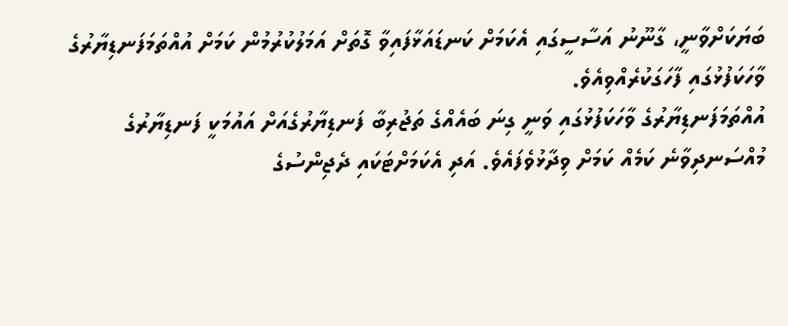ބަޔަކަށްވާނީ، ގާނޫނު އަސާސީގައި އެކަމަށް ކަނޑައަޅާފައިވާ ގޮތަށް އަމަލުކުރުމުން ކަމަށް އުއްތަމަފަނޑިޔާރުގެ ވާހަކަފުޅުގައި ފާހަގަކުރެއްވިއެވެ.
އުއްތަމަފަނޑިޔާރުގެ ވާހަކަފުޅުގައި ވަނީ ގިނަ ބައެއްގެ ތަޖުރިބާ ފަނޑިޔާރުގެއަށް އައުމަކީ ފަނޑިޔާރުގެ މުއްސަނދިވާނެ ކަމެއް ކަމަށް ވިދާޅުވެފައެވެ. އަދި އެކަމަށްޓަކައި ދެޖިންސުގެ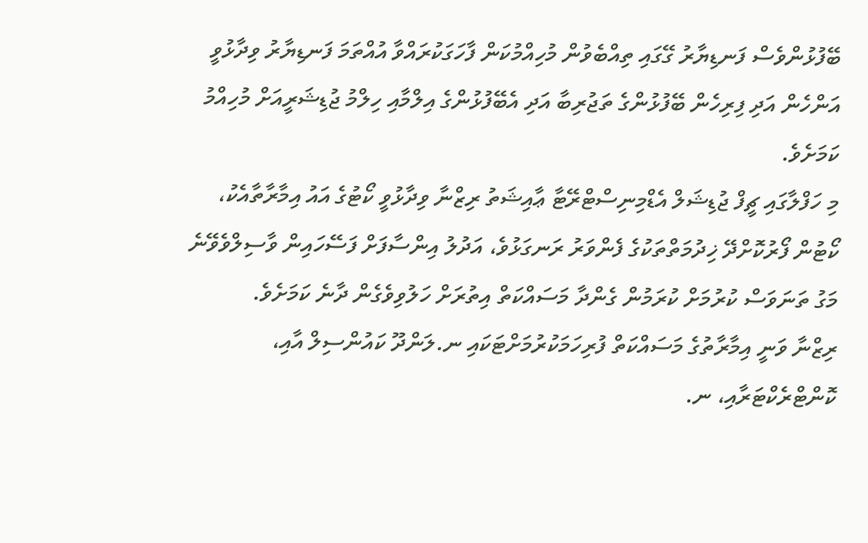ބޭފުޅުންވެސް ފަނޑިޔާރު ގޭގައި ތިއްބެވުން މުހިއްމުކަން ފާހަގަކުރައްވާ އުއްތަމަ ފަނޑިޔާރު ވިދާޅުވީ އަންހެން އަދި ފިރިހެން ބޭފުޅުންގެ ތަޖުރިބާ އަދި އެބޭފުޅުންގެ އިލްމާއި ހިލްމު ޖުޑިޝަރީއަށް މުހިއްމު ކަމަށެވެ.
މި ހަފްލާގައި ޗީފް ޖުޑިޝަލް އެޑްމިނިސްޓްރޭޓާ ޢާއިޝަތު ރިޒްނާ ވިދާޅުވީ ކޯޓުގެ އައު އިމާރާތާއެކު، ކޯޓުން ފޯރުކޮށްދޭ ޚިދުމަތްތަކުގެ ފެންވަރު ރަނގަޅުވެ، އަދުލު އިންސާފަށް ފަސޭހައިން ވާސިލްވެވޭނެ މަގު ތަނަވަސް ކުރުމަށް ކުރަމުން ގެންދާ މަސައްކަތް އިތުރަށް ހަލުވިވެގެން ދާނެ ކަމަށެވެ.
ރިޒްނާ ވަނީ އިމާރާތުގެ މަސައްކަތް ފުރިހަމަކުރުމަށްޓަކައި ނ.ލަންދޫ ކައުންސިލް އާއި، ކޮންޓްރެކްޓަރާއި، ނ.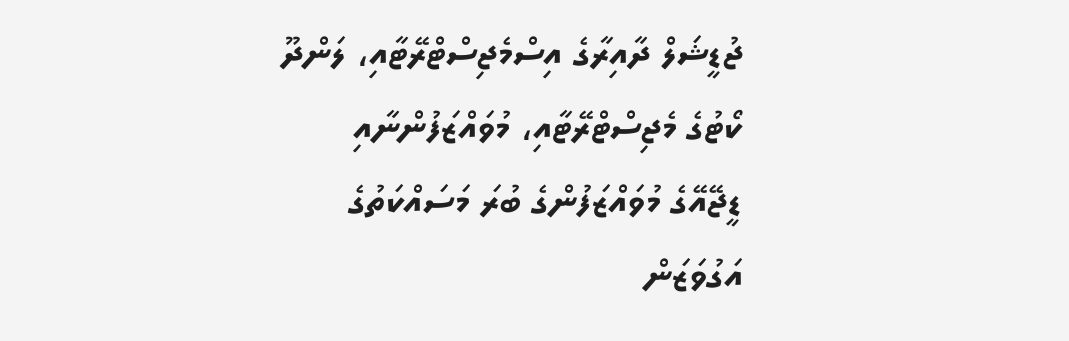ޖުޑީޝަލް ދާއިރާގެ އިސްމެޖިސްޓްރޭޓާއި، ލަންދޫ ކޯޓުގެ މެޖިސްޓްރޭޓާއި، މުވައްޒަފުންނާއި ޑީޖޭއޭގެ މުވައްޒަފުންގެ ބުރަ މަސައްކަތުގެ އަގުވަޒަން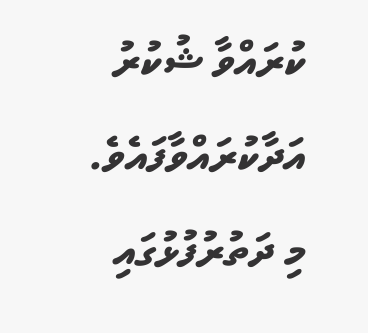ކުރައްވާ ޝުކުރު އަދާކުރައްވާފައެވެ.
މި ދަތުރުފުޅުގައި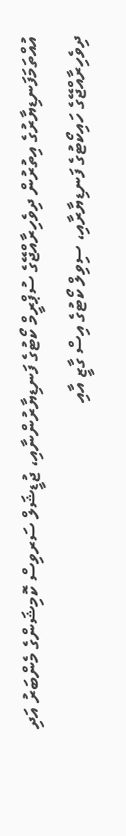އުއްތަމަފަނޑިޔާރުގެ އިތުރުން ދިވެހިރާއްޖޭގެ ސުޕްރީމް ކޯޓުގެ ފަނޑިޔާރުންނާއި، ޖުޑީޝަލް ސަރވިސް ކޮމިޝަންގެ މެންބަރު އަދި ދިވެހިރާއްޖޭގެ ހައިކޯޓުގެ ފަނޑިޔާރާއި، ސިވިލް ކޯޓުގެ އިސް ގާޒީ އާއި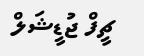ޗީފް ޖުޑީޝަލް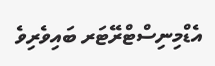އެޑްމިނިސްޓްރޭޓަރ ބައިވެރިވެ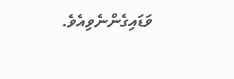ވަޑައިގެންނެވިއެވެ.